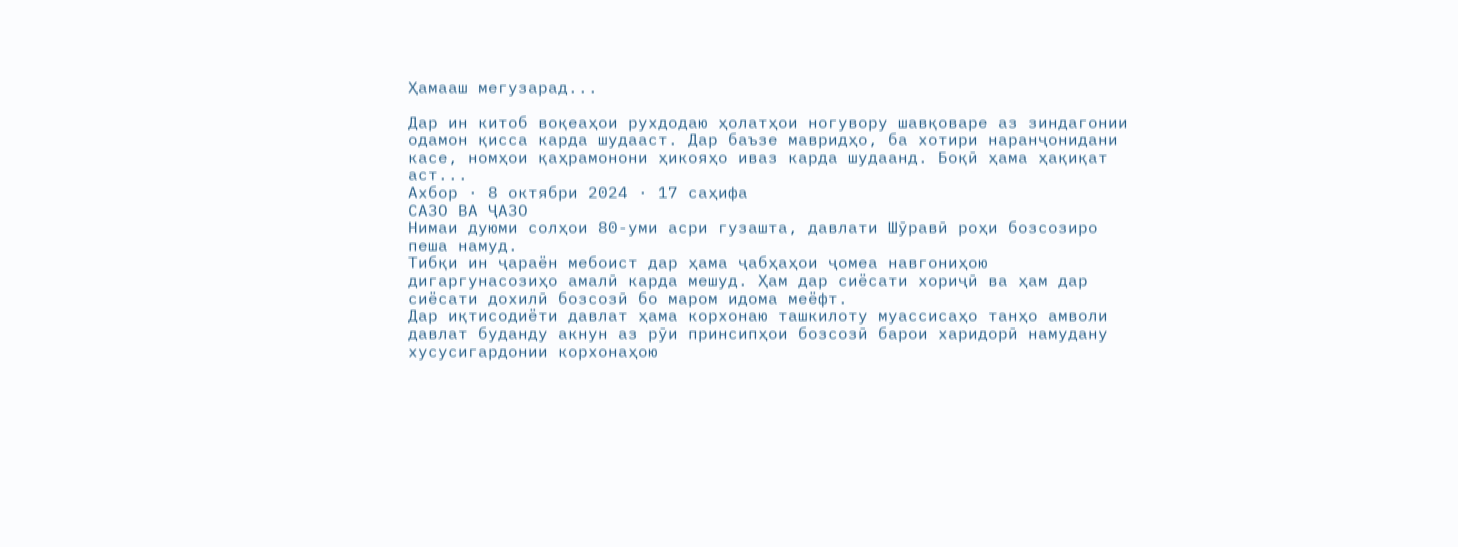Ҳамааш мегузарад...

Дар ин китоб воқеаҳои рухдодаю ҳолатҳои ногувору шавқоваре аз зиндагонии одамон қисса карда шудааст. Дар баъзе мавридҳо, ба хотири наранҷонидани касе, номҳои қаҳрамонони ҳикояҳо иваз карда шудаанд. Боқӣ ҳама ҳақиқат аст...
Ахбор · 8 октябри 2024 · 17 саҳифа
САЗО ВА ҶАЗО
Нимаи дуюми солҳои 80-уми асри гузашта, давлати Шӯравӣ роҳи бозсозиро пеша намуд.
Тибқи ин ҷараён мебоист дар ҳама ҷабҳаҳои ҷомеа навгониҳою дигаргунасозиҳо амалӣ карда мешуд. Ҳам дар сиёсати хориҷӣ ва ҳам дар сиёсати дохилӣ бозсозӣ бо маром идома меёфт.
Дар иқтисодиёти давлат ҳама корхонаю ташкилоту муассисаҳо танҳо амволи давлат буданду акнун аз рӯи принсипҳои бозсозӣ барои харидорӣ намудану хусусигардонии корхонаҳою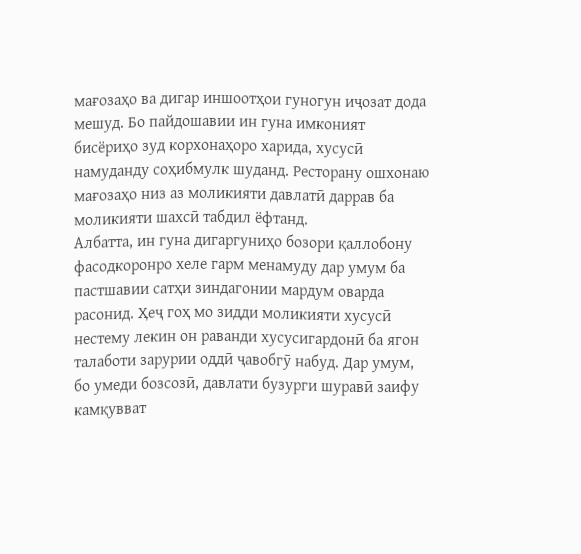мағозаҳо ва дигар иншоотҳои гуногун иҷозат дода мешуд. Бо пайдошавии ин гуна имконият бисёриҳо зуд корхонаҳоро харида, хусусӣ намуданду соҳибмулк шуданд. Ресторану ошхонаю мағозаҳо низ аз моликияти давлатӣ даррав ба моликияти шахсӣ табдил ёфтанд.
Албатта, ин гуна дигаргуниҳо бозори қаллобону фасодкоронро хеле гарм менамуду дар умум ба пастшавии сатҳи зиндагонии мардум оварда расонид. Ҳеҷ гоҳ мо зидди моликияти хусусӣ нестему лекин он раванди хусусигардонӣ ба ягон талаботи зарурии оддӣ ҷавобгӯ набуд. Дар умум, бо умеди бозсозӣ, давлати бузурги шуравӣ заифу камқувват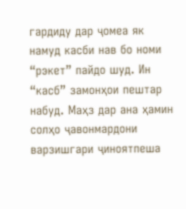гардиду дар ҷомеа як намуд касби нав бо номи “рэкет” пайдо шуд. Ин “касб” замонҳои пештар набуд. Маҳз дар ана ҳамин солҳо ҷавонмардони варзишгари ҷиноятпеша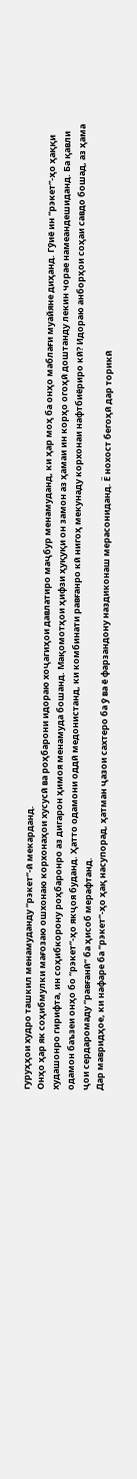гуруҳҳои худро ташкил менамуданду “рэкет”-ӣ мекарданд.
Онҳо ҳар як соҳибмулки мағозаю ошхонаю корхонаҳои хусусӣ ва роҳбарони идораю хоҷагиҳои давлатиро маҷбур менамуданд, ки ҳар моҳ ба онҳо маблағи муайяне диҳанд. Гӯиё ин “рэкет”-ҳо ҳаққи худашонро гирифта, ин соҳибкорону роҳбаронро аз дигарон ҳимоя менамуда бошанд. Мақомотҳои ҳифзи ҳуқуқи он замон аз ҳамаи ин корҳо огоҳӣ доштанду лекин чорае намеандешиданд. Ба қавли одамон баъзеи онҳо бо “рэкет”-ҳо якҷоя буданд. Ҳатто одамони оддӣ медонистанд, ки комбинати равғанро кӣ нигоҳ мекунаду корхонаи нафтбиёриро кӣ? Идораю анборҳои соҳаи савдо бошад, аз ҳама ҷои сердаромаду “равғанӣ” ба ҳисоб мерафтанд.
Дар мавридҳое, ки нафаре ба “рэкет”-ҳо ҳақ насупорад, ҳатман ҷазои сахтеро ба ӯ ва ё фарзандону наздиконаш мерасониданд. Ё нохост бегоҳӣ дар торикӣ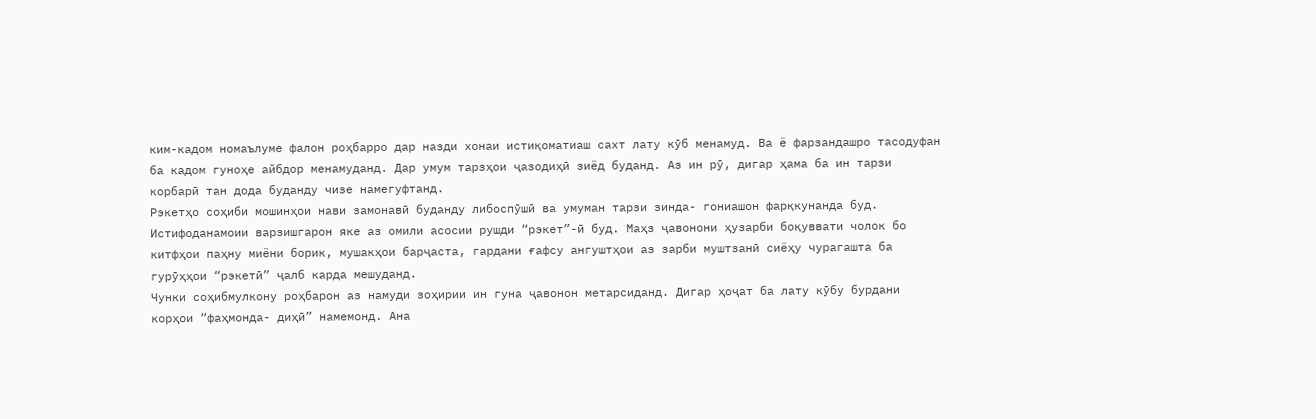ким-кадом номаълуме фалон роҳбарро дар назди хонаи истиқоматиаш сахт лату кӯб менамуд. Ва ё фарзандашро тасодуфан ба кадом гуноҳе айбдор менамуданд. Дар умум тарзҳои ҷазодиҳӣ зиёд буданд. Аз ин рӯ, дигар ҳама ба ин тарзи корбарӣ тан дода буданду чизе намегуфтанд.
Рэкетҳо соҳиби мошинҳои нави замонавӣ буданду либоспӯшӣ ва умуман тарзи зинда- гониашон фарқкунанда буд.
Истифоданамоии варзишгарон яке аз омили асосии рушди “рэкет”-ӣ буд. Маҳз ҷавонони ҳузарби боқуввати чолок бо китфҳои паҳну миёни борик, мушакҳои барҷаста, гардани ғафсу ангуштҳои аз зарби муштзанӣ сиёҳу чурагашта ба гурӯҳҳои “рэкетӣ” ҷалб карда мешуданд.
Чунки соҳибмулкону роҳбарон аз намуди зоҳирии ин гуна ҷавонон метарсиданд. Дигар ҳоҷат ба лату кӯбу бурдани корҳои “фаҳмонда- диҳӣ” намемонд. Ана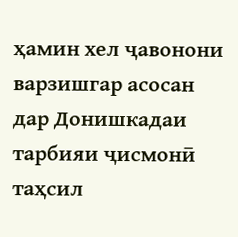ҳамин хел ҷавонони варзишгар асосан дар Донишкадаи тарбияи ҷисмонӣ таҳсил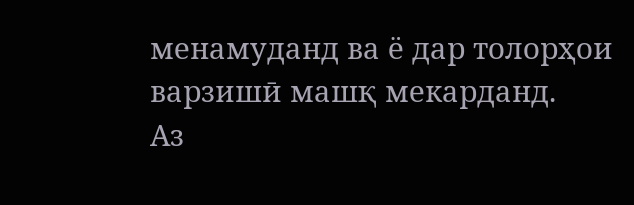менамуданд ва ё дар толорҳои варзишӣ машқ мекарданд.
Аз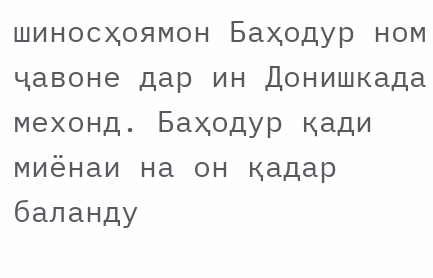шиносҳоямон Баҳодур ном ҷавоне дар ин Донишкада мехонд. Баҳодур қади миёнаи на он қадар баланду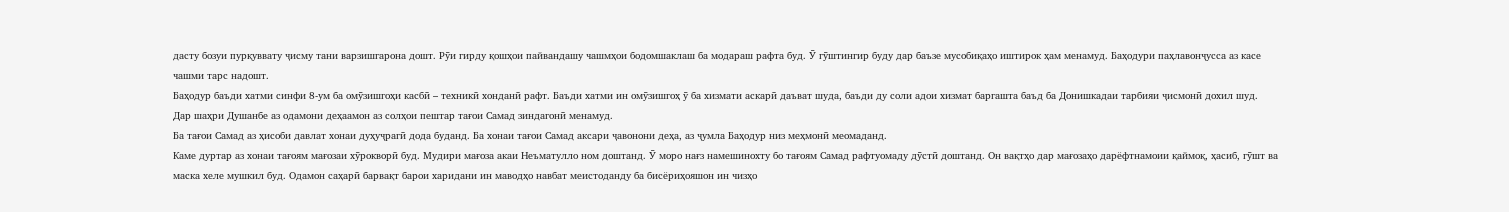дасту бозуи пурқуввату ҷисму тани варзишгарона дошт. Рӯи гирду қошҳои пайвандашу чашмҳои бодомшаклаш ба модараш рафта буд. Ӯ гӯштингир буду дар баъзе мусобиқаҳо иштирок ҳам менамуд. Баҳодури паҳлавонҷусса аз касе чашми тарс надошт.
Баҳодур баъди хатми синфи 8-ум ба омӯзишгоҳи касбӣ – техникӣ хонданӣ рафт. Баъди хатми ин омӯзишгоҳ ӯ ба хизмати аскарӣ даъват шуда, баъди ду соли адои хизмат баргашта баъд ба Донишкадаи тарбияи ҷисмонӣ дохил шуд.
Дар шаҳри Душанбе аз одамони деҳаамон аз солҳои пештар тағои Самад зиндагонӣ менамуд.
Ба тағои Самад аз ҳисоби давлат хонаи дуҳуҷрагӣ дода буданд. Ба хонаи тағои Самад аксари ҷавонони деҳа, аз ҷумла Баҳодур низ меҳмонӣ меомаданд.
Каме дуртар аз хонаи тағоям мағозаи хӯрокворӣ буд. Мудири мағоза акаи Неъматулло ном доштанд. Ӯ моро нағз намешинохту бо тағоям Самад рафтуомаду дӯстӣ доштанд. Он вақтҳо дар мағозаҳо дарёфтнамоии қаймоқ, ҳасиб, гӯшт ва маска хеле мушкил буд. Одамон саҳарӣ барвақт барои харидани ин маводҳо навбат меистоданду ба бисёриҳояшон ин чизҳо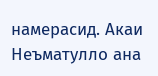намерасид. Акаи Неъматулло ана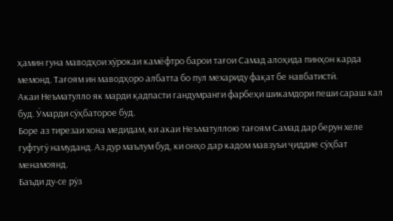ҳамин гуна маводҳои хӯрокаи камёфтро барои тағои Самад алоҳида пинҳон карда мемонд. Тағоям ин маводҳоро албатта бо пул мехариду фақат бе навбатистӣ.
Акаи Неъматулло як марди қадпасти гандумранги фарбеҳи шикамдори пеши сараш кал буд. Ӯмарди сӯҳбаторое буд.
Боре аз тирезаи хона медидам, ки акаи Неъматуллою тағоям Самад дар берун хеле гуфтугӯ намуданд. Аз дур маълум буд, ки онҳо дар кадом мавзуъи ҷиддие сӯҳбат менамоянд.
Баъди ду-се рӯз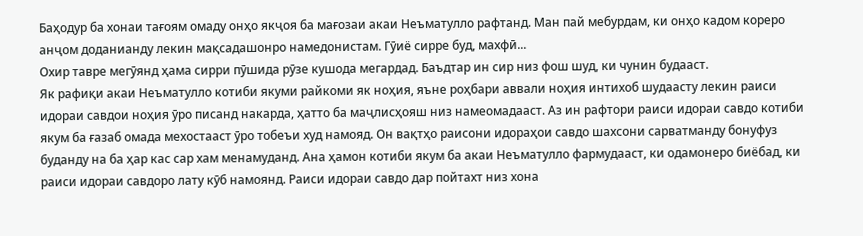Баҳодур ба хонаи тағоям омаду онҳо якҷоя ба мағозаи акаи Неъматулло рафтанд. Ман пай мебурдам, ки онҳо кадом кореро анҷом доданианду лекин мақсадашонро намедонистам. Гӯиё сирре буд, махфӣ...
Охир тавре мегӯянд ҳама сирри пӯшида рӯзе кушода мегардад. Баъдтар ин сир низ фош шуд, ки чунин будааст.
Як рафиқи акаи Неъматулло котиби якуми райкоми як ноҳия, яъне роҳбари аввали ноҳия интихоб шудаасту лекин раиси идораи савдои ноҳия ӯро писанд накарда, ҳатто ба маҷлисҳояш низ намеомадааст. Аз ин рафтори раиси идораи савдо котиби якум ба ғазаб омада мехостааст ӯро тобеъи худ намояд. Он вақтҳо раисони идораҳои савдо шахсони сарватманду бонуфуз буданду на ба ҳар кас сар хам менамуданд. Ана ҳамон котиби якум ба акаи Неъматулло фармудааст, ки одамонеро биёбад, ки раиси идораи савдоро лату кӯб намоянд. Раиси идораи савдо дар пойтахт низ хона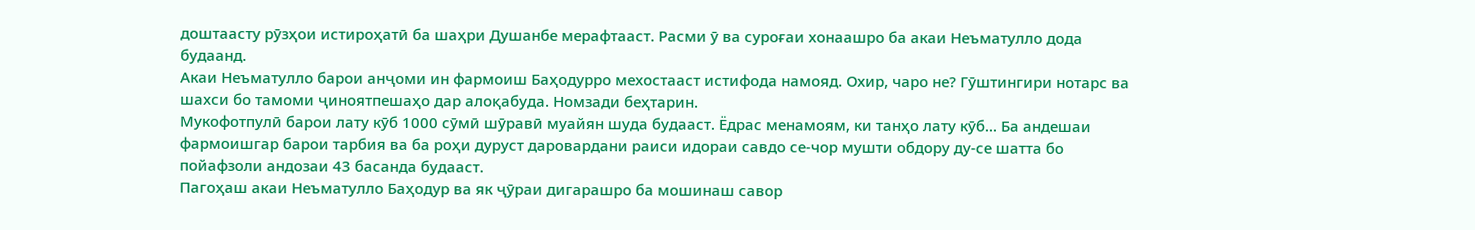доштаасту рӯзҳои истироҳатӣ ба шаҳри Душанбе мерафтааст. Расми ӯ ва суроғаи хонаашро ба акаи Неъматулло дода будаанд.
Акаи Неъматулло барои анҷоми ин фармоиш Баҳодурро мехостааст истифода намояд. Охир, чаро не? Гӯштингири нотарс ва шахси бо тамоми ҷиноятпешаҳо дар алоқабуда. Номзади беҳтарин.
Мукофотпулӣ барои лату кӯб 1000 сӯмӣ шӯравӣ муайян шуда будааст. Ёдрас менамоям, ки танҳо лату кӯб... Ба андешаи фармоишгар барои тарбия ва ба роҳи дуруст даровардани раиси идораи савдо се-чор мушти обдору ду-се шатта бо пойафзоли андозаи 43 басанда будааст.
Пагоҳаш акаи Неъматулло Баҳодур ва як ҷӯраи дигарашро ба мошинаш савор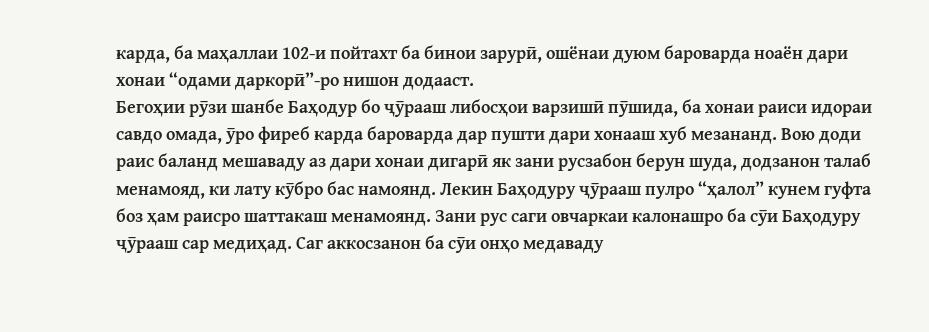карда, ба маҳаллаи 102-и пойтахт ба бинои зарурӣ, ошёнаи дуюм бароварда ноаён дари хонаи “одами даркорӣ”-ро нишон додааст.
Бегоҳии рӯзи шанбе Баҳодур бо ҷӯрааш либосҳои варзишӣ пӯшида, ба хонаи раиси идораи савдо омада, ӯро фиреб карда бароварда дар пушти дари хонааш хуб мезананд. Вою доди раис баланд мешаваду аз дари хонаи дигарӣ як зани русзабон берун шуда, додзанон талаб менамояд, ки лату кӯбро бас намоянд. Лекин Баҳодуру ҷӯрааш пулро “ҳалол” кунем гуфта боз ҳам раисро шаттакаш менамоянд. Зани рус саги овчаркаи калонашро ба сӯи Баҳодуру ҷӯрааш сар медиҳад. Саг аккосзанон ба сӯи онҳо медаваду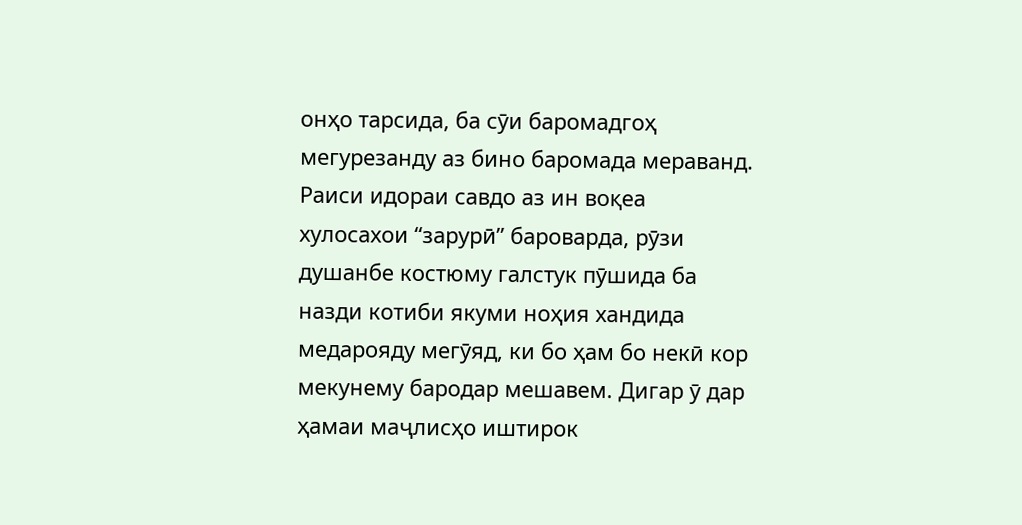онҳо тарсида, ба сӯи баромадгоҳ мегурезанду аз бино баромада мераванд.
Раиси идораи савдо аз ин воқеа хулосахои “зарурӣ” бароварда, рӯзи душанбе костюму галстук пӯшида ба назди котиби якуми ноҳия хандида медарояду мегӯяд, ки бо ҳам бо некӣ кор мекунему бародар мешавем. Дигар ӯ дар ҳамаи маҷлисҳо иштирок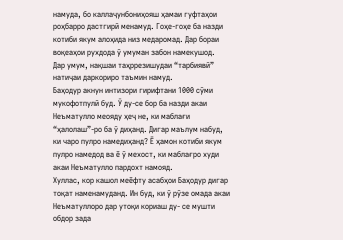намуда, бо каллаҷунбониҳояш ҳамаи гуфтаҳои роҳбарро дастгирӣ менамуд. Гоҳе-гоҳе ба назди котиби якум алоҳида низ медаромад. Дар бораи воқеаҳои рухдода ӯ умуман забон намекушод.
Дар умум, нақшаи таҳррезишудаи “тарбиявӣ” натиҷаи даркориро таъмин намуд.
Баҳодур акнун интизори гирифтани 1000 сӯми мукофотпулӣ буд. Ӯ ду-се бор ба назди акаи Неъматулло меояду ҳеҷ не, ки маблағи “ҳалолаш”-ро ба ӯ диҳанд. Дигар маълум набуд, ки чаро пулро намедиҳанд? Ё ҳамон котиби якум пулро намедод ва ё ӯ мехост, ки маблағро худи акаи Неъматулло пардохт намояд.
Хуллас, кор кашол меёфту асабҳои Баҳодур дигар тоқат наменамуданд. Ин буд, ки ӯ рӯзе омада акаи Неъматуллоро дар утоқи кориаш ду- се мушти обдор зада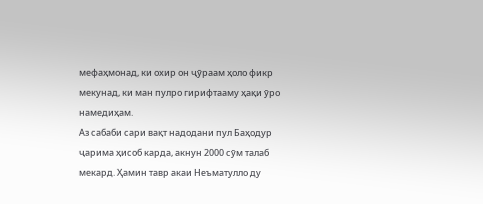мефаҳмонад, ки охир он ҷӯраам ҳоло фикр мекунад, ки ман пулро гирифтааму ҳақи ӯро намедиҳам.
Аз сабаби сари вақт надодани пул Баҳодур ҷарима ҳисоб карда, акнун 2000 сӯм талаб мекард. Ҳамин тавр акаи Неъматулло ду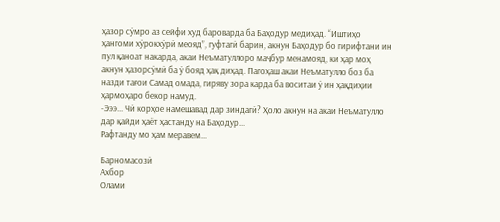ҳазор сӯмро аз сейфи худ бароварда ба Баҳодур медиҳад. “Иштиҳо ҳангоми хӯрокхӯрӣ меояд”, гуфтагӣ барин, акнун Баҳодур бо гирифтани ин пул қаноат накарда, акаи Неъматуллоро маҷбур менамояд, ки ҳар моҳ акнун ҳазорсӯмӣ ба ӯ бояд ҳақ диҳад. Пагоҳаш акаи Неъматулло боз ба назди тағои Самад омада, гиряву зора карда ба воситаи ӯ ин ҳақдиҳии ҳармоҳаро бекор намуд.
-Эээ... Чӣ корҳое намешавад дар зиндагӣ? Ҳоло акнун на акаи Неъматулло дар қайди ҳаёт ҳастанду на Баҳодур...
Рафтанду мо ҳам меравем...

Барномасозӣ
Ахбор
Олами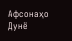Афсонаҳо
Дунё